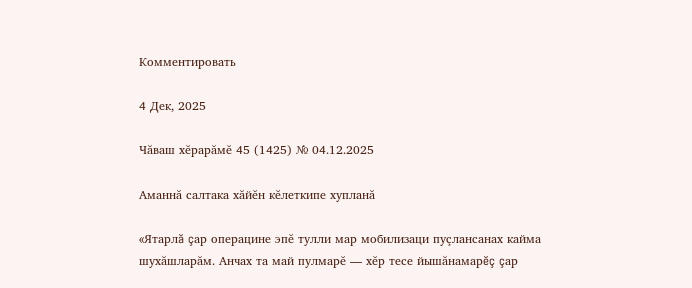Комментировать

4 Дек, 2025

Чăваш хĕрарăмĕ 45 (1425) № 04.12.2025

Аманнă салтака хăйĕн кĕлеткипе хупланă

«Ятарлă çар операцине эпĕ тулли мар мобилизаци пуçлансанах кайма шухăшларăм. Анчах та май пулмарĕ — хĕр тесе йышăнамарĕç çар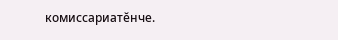комиссариатĕнче.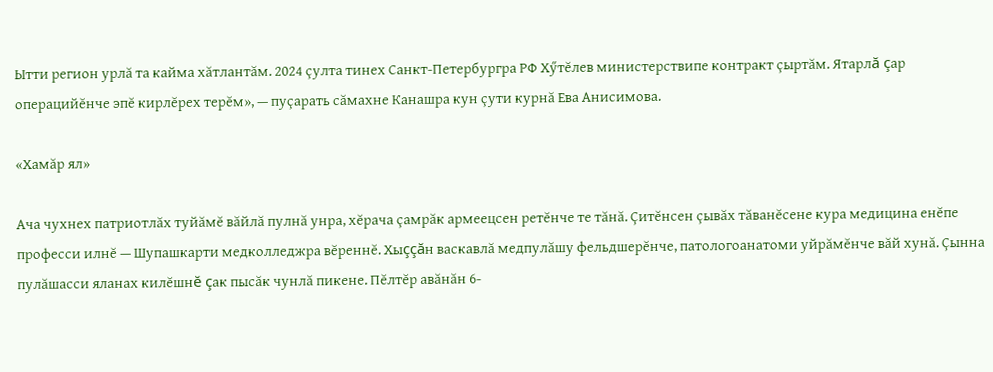Ытти регион урлă та кайма хăтлантăм. 2024 çулта тинех Санкт-Петербургра РФ Хӳтĕлев министерствипе контракт çыртăм. Ятарлă çар операцийĕнче эпĕ кирлĕрех терĕм», — пуçарать сăмахне Канашра кун çути курнă Ева Анисимова.

«Хамăр ял»

Ача чухнех патриотлăх туйăмĕ вăйлă пулнă унра, хĕрача çамрăк армеецсен ретĕнче те тăнă. Çитĕнсен çывăх тăванĕсене кура медицина енĕпе професси илнĕ — Шупашкарти медколледжра вĕреннĕ. Хыççăн васкавлă медпулăшу фельдшерĕнче, патологоанатоми уйрăмĕнче вăй хунă. Çынна пулăшасси яланах килĕшнĕ çак пысăк чунлă пикене. Пĕлтĕр авăнăн 6-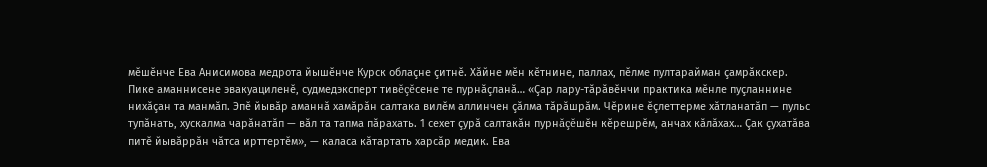мĕшĕнче Ева Анисимова медрота йышĕнче Курск облаçне çитнĕ. Хăйне мĕн кĕтнине, паллах, пĕлме пултарайман çамрăкскер. Пике аманнисене эвакуациленĕ, судмедэксперт тивĕçĕсене те пурнăçланă… «Çар лару-тăрăвĕнчи практика мĕнле пуçланнине нихăçан та манмăп. Эпĕ йывăр аманнă хамăрăн салтака вилĕм аллинчен çăлма тăрăшрăм. Чĕрине ĕçлеттерме хăтланатăп — пульс тупăнать, хускалма чарăнатăп — вăл та тапма пăрахать. 1 сехет çурă салтакăн пурнăçĕшĕн кĕрешрĕм, анчах кăлăхах… Çак çухатăва питĕ йывăррăн чăтса ирттертĕм», — каласа кăтартать харсăр медик. Ева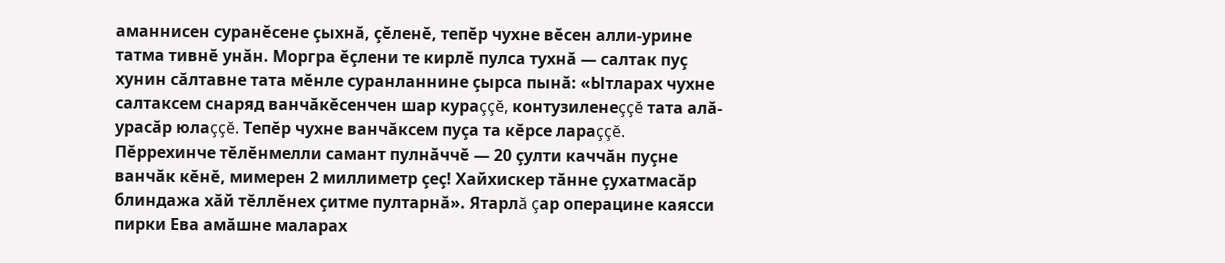аманнисен суранĕсене çыхнă, çĕленĕ, тепĕр чухне вĕсен алли-урине татма тивнĕ унăн. Моргра ĕçлени те кирлĕ пулса тухнă — салтак пуç хунин сăлтавне тата мĕнле суранланнине çырса пынă: «Ытларах чухне салтаксем снаряд ванчăкĕсенчен шар кураççĕ, контузиленеççĕ тата алă-урасăр юлаççĕ. Тепĕр чухне ванчăксем пуçа та кĕрсе лараççĕ. Пĕррехинче тĕлĕнмелли самант пулнăччĕ — 20 çулти каччăн пуçне ванчăк кĕнĕ, мимерен 2 миллиметр çеç! Хайхискер тăнне çухатмасăр блиндажа хăй тĕллĕнех çитме пултарнă». Ятарлă çар операцине каясси пирки Ева амăшне маларах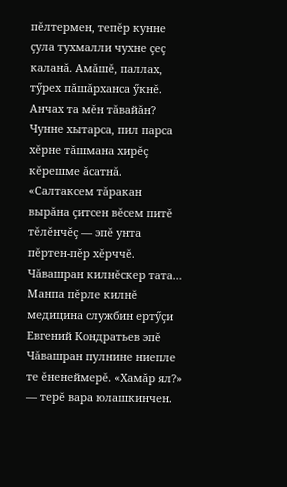пĕлтермен, тепĕр кунне çула тухмалли чухне çеç каланă. Амăшĕ, паллах, тӳрех пăшăрханса ӳкнĕ. Анчах та мĕн тăвайăн? Чунне хытарса, пил парса хĕрне тăшмана хирĕç кĕрешме ăсатнă. «Салтаксем тăракан вырăна çитсен вĕсем питĕ тĕлĕнчĕç — эпĕ унта пĕртен-пĕр хĕрччĕ. Чăвашран килнĕскер тата… Манпа пĕрле килнĕ медицина службин ертӳçи Евгений Кондратьев эпĕ Чăвашран пулнине ниепле те ĕненеймерĕ. «Хамăр ял?» — терĕ вара юлашкинчен.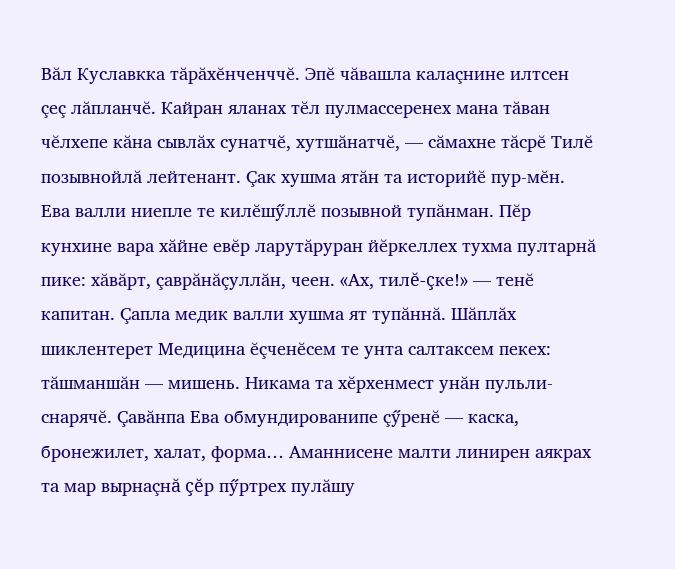Вăл Куславкка тăрăхĕнченччĕ. Эпĕ чăвашла калаçнине илтсен çеç лăпланчĕ. Кайран яланах тĕл пулмассеренех мана тăван чĕлхепе кăна сывлăх сунатчĕ, хутшăнатчĕ, — сăмахне тăсрĕ Тилĕ позывнойлă лейтенант. Çак хушма ятăн та историйĕ пур-мĕн. Ева валли ниепле те килĕшӳллĕ позывной тупăнман. Пĕр кунхине вара хăйне евĕр ларутăруран йĕркеллех тухма пултарнă пике: хăвăрт, çаврăнăçуллăн, чеен. «Ах, тилĕ-çке!» — тенĕ капитан. Çапла медик валли хушма ят тупăннă. Шăплăх шиклентерет Медицина ĕçченĕсем те унта салтаксем пекех: тăшманшăн — мишень. Никама та хĕрхенмест унăн пульли-снарячĕ. Çавăнпа Ева обмундированипе çӳренĕ — каска, бронежилет, халат, форма… Аманнисене малти линирен аякрах та мар вырнаçнă çĕр пӳртрех пулăшу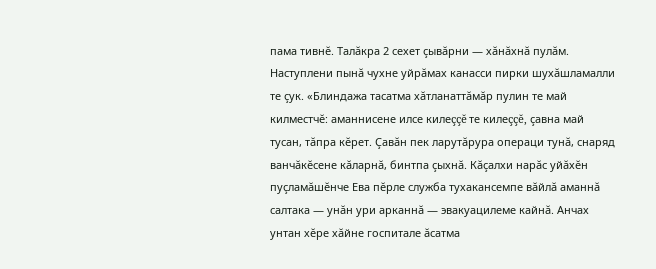пама тивнĕ. Талăкра 2 сехет çывăрни — хăнăхнă пулăм. Наступлени пынă чухне уйрăмах канасси пирки шухăшламалли те çук. «Блиндажа тасатма хăтланаттăмăр пулин те май килместчĕ: аманнисене илсе килеççĕ те килеççĕ, çавна май тусан, тăпра кĕрет. Çавăн пек ларутăрура операци тунă, снаряд ванчăкĕсене кăларнă, бинтпа çыхнă. Кăçалхи нарăс уйăхĕн пуçламăшĕнче Ева пĕрле служба тухакансемпе вăйлă аманнă салтака — унăн ури арканнă — эвакуацилеме кайнă. Анчах унтан хĕре хăйне госпитале ăсатма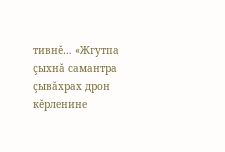тивнĕ… «Жгутпа çыхнă самантра çывăхрах дрон кĕрленине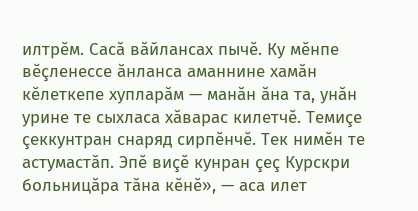илтрĕм. Сасă вăйлансах пычĕ. Ку мĕнпе вĕçленессе ăнланса аманнине хамăн кĕлеткепе хупларăм — манăн ăна та, унăн урине те сыхласа хăварас килетчĕ. Темиçе çеккунтран снаряд сирпĕнчĕ. Тек нимĕн те астумастăп. Эпĕ виçĕ кунран çеç Курскри больницăра тăна кĕнĕ», — аса илет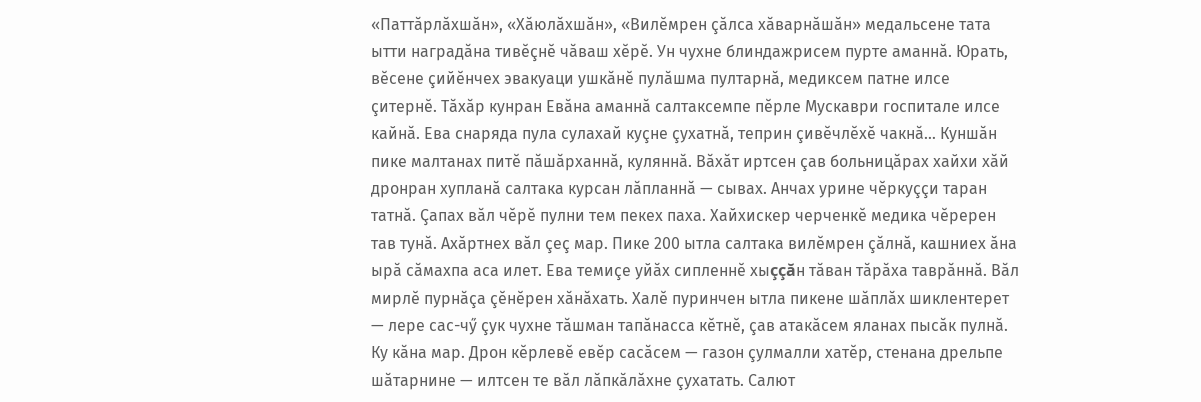«Паттăрлăхшăн», «Хăюлăхшăн», «Вилĕмрен çăлса хăварнăшăн» медальсене тата ытти наградăна тивĕçнĕ чăваш хĕрĕ. Ун чухне блиндажрисем пурте аманнă. Юрать, вĕсене çийĕнчех эвакуаци ушкăнĕ пулăшма пултарнă, медиксем патне илсе çитернĕ. Тăхăр кунран Евăна аманнă салтаксемпе пĕрле Мускаври госпитале илсе кайнă. Ева снаряда пула сулахай куçне çухатнă, теприн çивĕчлĕхĕ чакнă… Куншăн пике малтанах питĕ пăшăрханнă, куляннă. Вăхăт иртсен çав больницăрах хайхи хăй дронран хупланă салтака курсан лăпланнă — сывах. Анчах урине чĕркуççи таран татнă. Çапах вăл чĕрĕ пулни тем пекех паха. Хайхискер черченкĕ медика чĕререн тав тунă. Ахăртнех вăл çеç мар. Пике 200 ытла салтака вилĕмрен çăлнă, кашниех ăна ырă сăмахпа аса илет. Ева темиçе уйăх сипленнĕ хыççăн тăван тăрăха таврăннă. Вăл мирлĕ пурнăçа çĕнĕрен хăнăхать. Халĕ пуринчен ытла пикене шăплăх шиклентерет — лере сас-чӳ çук чухне тăшман тапăнасса кĕтнĕ, çав атакăсем яланах пысăк пулнă. Ку кăна мар. Дрон кĕрлевĕ евĕр сасăсем — газон çулмалли хатĕр, стенана дрельпе шăтарнине — илтсен те вăл лăпкăлăхне çухатать. Салют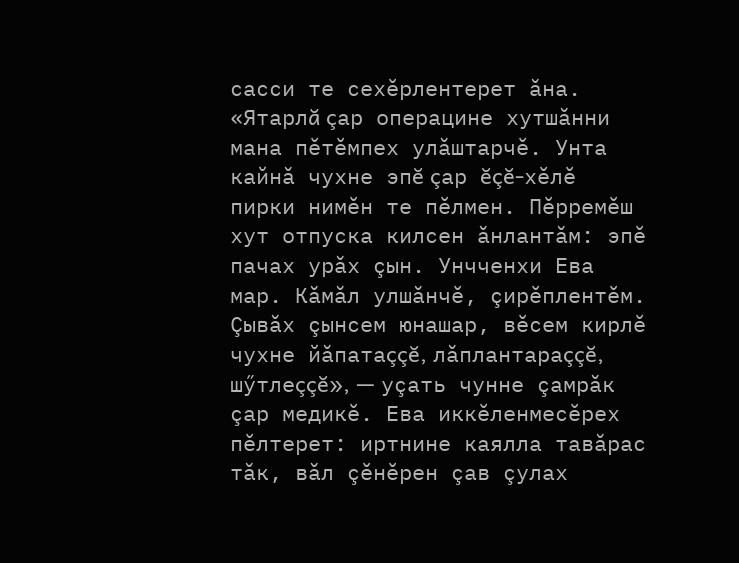сасси те сехĕрлентерет ăна. «Ятарлă çар операцине хутшăнни мана пĕтĕмпех улăштарчĕ. Унта кайнă чухне эпĕ çар ĕçĕ-хĕлĕ пирки нимĕн те пĕлмен. Пĕрремĕш хут отпуска килсен ăнлантăм: эпĕ пачах урăх çын. Унчченхи Ева мар. Кăмăл улшăнчĕ, çирĕплентĕм. Çывăх çынсем юнашар, вĕсем кирлĕ чухне йăпатаççĕ, лăплантараççĕ, шӳтлеççĕ», — уçать чунне çамрăк çар медикĕ. Ева иккĕленмесĕрех пĕлтерет: иртнине каялла тавăрас тăк, вăл çĕнĕрен çав çулах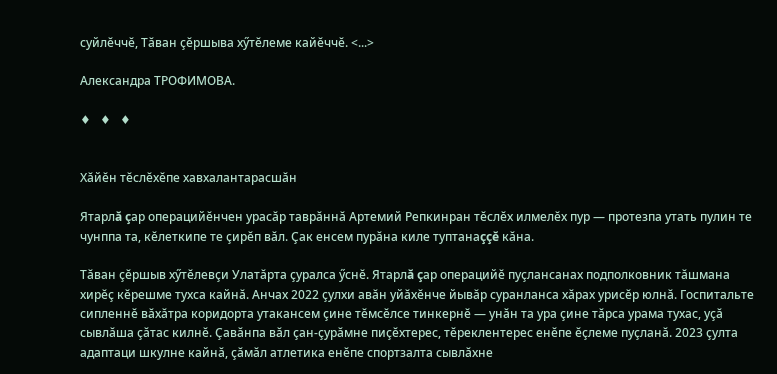суйлĕччĕ, Тăван çĕршыва хӳтĕлеме кайĕччĕ. <...>

Александра ТРОФИМОВА.

♦   ♦   ♦


Хăйĕн тĕслĕхĕпе хавхалантарасшăн

Ятарлă çар операцийĕнчен урасăр таврăннă Артемий Репкинран тĕслĕх илмелĕх пур — протезпа утать пулин те чунппа та, кĕлеткипе те çирĕп вăл. Çак енсем пурăна киле туптанаççĕ кăна.

Тăван çĕршыв хӳтĕлевçи Улатăрта çуралса ӳснĕ. Ятарлă çар операцийĕ пуçлансанах подполковник тăшмана хирĕç кĕрешме тухса кайнă. Анчах 2022 çулхи авăн уйăхĕнче йывăр суранланса хăрах урисĕр юлнă. Госпитальте сипленнĕ вăхăтра коридорта утакансем çине тĕмсĕлсе тинкернĕ — унăн та ура çине тăрса урама тухас, уçă сывлăша çăтас килнĕ. Çавăнпа вăл çан-çурăмне пиçĕхтерес, тĕреклентерес енĕпе ĕçлеме пуçланă. 2023 çулта адаптаци шкулне кайнă, çăмăл атлетика енĕпе спортзалта сывлăхне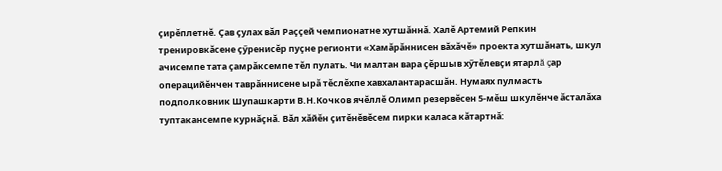çирĕплетнĕ. Çав çулах вăл Раççей чемпионатне хутшăннă. Халĕ Артемий Репкин тренировкăсене çӳренисĕр пуçне регионти «Хамăрăннисен вăхăчĕ» проекта хутшăнать, шкул ачисемпе тата çамрăксемпе тĕл пулать. Чи малтан вара çĕршыв хӳтĕлевçи ятарлă çар операцийĕнчен таврăннисене ырă тĕслĕхпе хавхалантарасшăн. Нумаях пулмасть подполковник Шупашкарти В.Н.Кочков ячĕллĕ Олимп резервĕсен 5-мĕш шкулĕнче ăсталăха туптакансемпе курнăçнă. Вăл хăйĕн çитĕнĕвĕсем пирки каласа кăтартнă: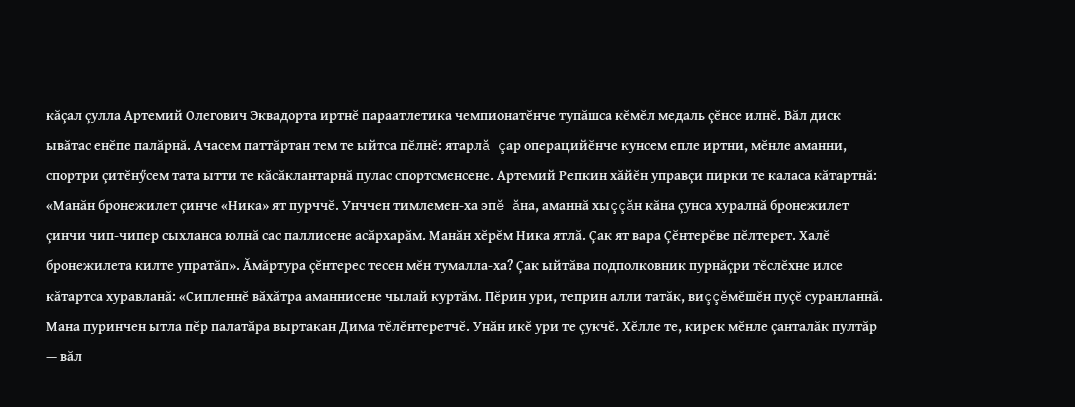кăçал çулла Артемий Олегович Эквадорта иртнĕ параатлетика чемпионатĕнче тупăшса кĕмĕл медаль çĕнсе илнĕ. Вăл диск ывăтас енĕпе палăрнă. Ачасем паттăртан тем те ыйтса пĕлнĕ: ятарлă çар операцийĕнче кунсем епле иртни, мĕнле аманни, спортри çитĕнӳсем тата ытти те кăсăклантарнă пулас спортсменсене. Артемий Репкин хăйĕн управçи пирки те каласа кăтартнă: «Манăн бронежилет çинче «Ника» ят пурччĕ. Унччен тимлемен-ха эпĕ ăна, аманнă хыççăн кăна çунса хуралнă бронежилет çинчи чип-чипер сыхланса юлнă сас паллисене асăрхарăм. Манăн хĕрĕм Ника ятлă. Çак ят вара Çĕнтерĕве пĕлтерет. Халĕ бронежилета килте упратăп». Ăмăртура çĕнтерес тесен мĕн тумалла-ха? Çак ыйтăва подполковник пурнăçри тĕслĕхне илсе кăтартса хуравланă: «Сипленнĕ вăхăтра аманнисене чылай куртăм. Пĕрин ури, теприн алли татăк, виççĕмĕшĕн пуçĕ суранланнă. Мана пуринчен ытла пĕр палатăра выртакан Дима тĕлĕнтеретчĕ. Унăн икĕ ури те çукчĕ. Хĕлле те, кирек мĕнле çанталăк пултăр — вăл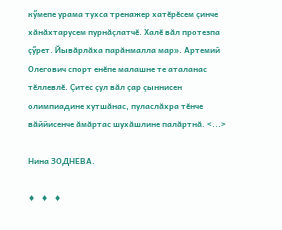кӳмепе урама тухса тренажер хатĕрĕсем çинче хăнăхтарусем пурнăçлатчĕ. Халĕ вăл протезпа çӳрет. Йывăрлăха парăнмалла мар». Артемий Олегович спорт енĕпе малашне те аталанас тĕллевлĕ. Çитес çул вăл çар çыннисен олимпиадине хутшăнас, пуласлăхра тĕнче вăййисенче ăмăртас шухăшлине палăртнă. <...>

Нина ЗОДНЕВА.

♦   ♦   ♦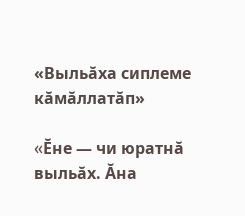«Выльăха сиплеме кăмăллатăп»

«Ĕне — чи юратнă выльăх. Ăна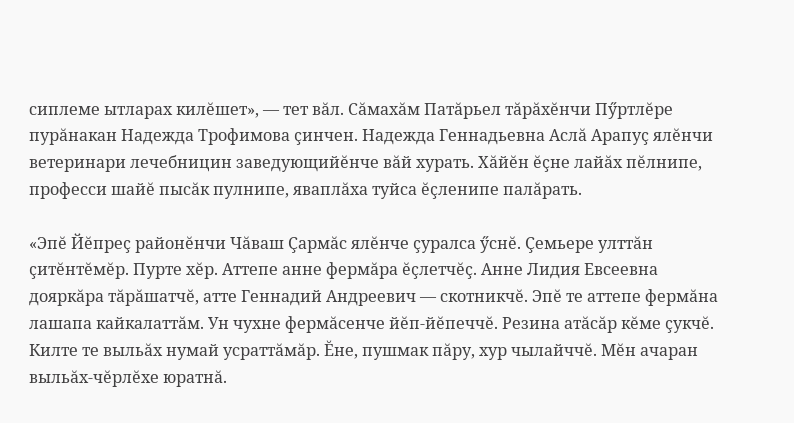сиплеме ытларах килĕшет», — тет вăл. Сăмахăм Патăрьел тăрăхĕнчи Пӳртлĕре пурăнакан Надежда Трофимова çинчен. Надежда Геннадьевна Аслă Арапуç ялĕнчи ветеринари лечебницин заведующийĕнче вăй хурать. Хăйĕн ĕçне лайăх пĕлнипе, професси шайĕ пысăк пулнипе, яваплăха туйса ĕçленипе палăрать.

«Эпĕ Йĕпреç районĕнчи Чăваш Çармăс ялĕнче çуралса ӳснĕ. Çемьере улттăн çитĕнтĕмĕр. Пурте хĕр. Аттепе анне фермăра ĕçлетчĕç. Анне Лидия Евсеевна дояркăра тăрăшатчĕ, атте Геннадий Андреевич — скотникчĕ. Эпĕ те аттепе фермăна лашапа кайкалаттăм. Ун чухне фермăсенче йĕп-йĕпеччĕ. Резина атăсăр кĕме çукчĕ. Килте те выльăх нумай усраттăмăр. Ĕне, пушмак пăру, хур чылайччĕ. Мĕн ачаран выльăх-чĕрлĕхе юратнă.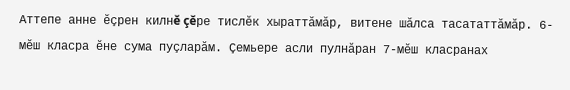Аттепе анне ĕçрен килнĕ çĕре тислĕк хыраттăмăр, витене шăлса тасататтăмăр. 6-мĕш класра ĕне сума пуçларăм. Çемьере асли пулнăран 7-мĕш класранах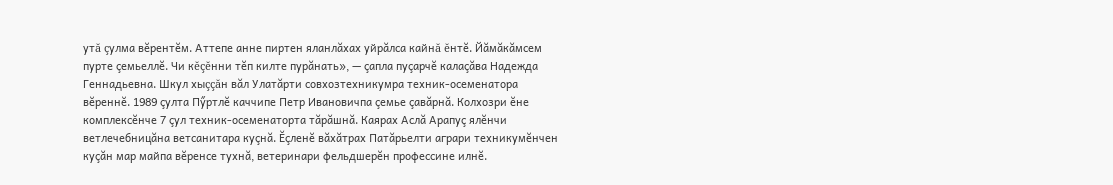утă çулма вĕрентĕм. Аттепе анне пиртен яланлăхах уйрăлса кайнă ĕнтĕ. Йăмăкăмсем пурте çемьеллĕ. Чи кĕçĕнни тĕп килте пурăнать», — çапла пуçарчĕ калаçăва Надежда Геннадьевна. Шкул хыççăн вăл Улатăрти совхозтехникумра техник-осеменатора вĕреннĕ. 1989 çулта Пӳртлĕ каччипе Петр Ивановичпа çемье çавăрнă. Колхозри ĕне комплексĕнче 7 çул техник-осеменаторта тăрăшнă. Каярах Аслă Арапуç ялĕнчи ветлечебницăна ветсанитара куçнă. Ĕçленĕ вăхăтрах Патăрьелти аграри техникумĕнчен куçăн мар майпа вĕренсе тухнă, ветеринари фельдшерĕн профессине илнĕ.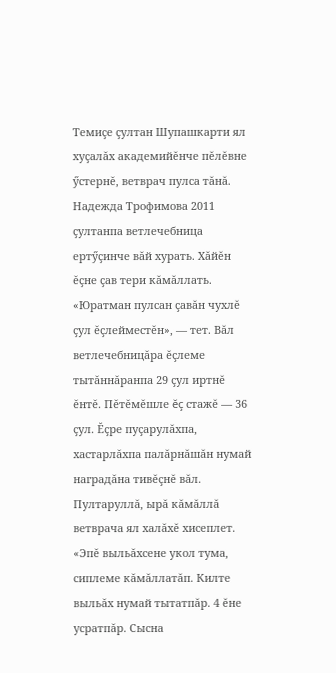Темиçе çултан Шупашкарти ял хуçалăх академийĕнче пĕлĕвне ӳстернĕ, ветврач пулса тăнă. Надежда Трофимова 2011 çултанпа ветлечебница ертӳçинче вăй хурать. Хăйĕн ĕçне çав тери кăмăллать. «Юратман пулсан çавăн чухлĕ çул ĕçлейместĕн», — тет. Вăл ветлечебницăра ĕçлеме тытăннăранпа 29 çул иртнĕ ĕнтĕ. Пĕтĕмĕшле ĕç стажĕ — 36 çул. Ĕçре пуçарулăхпа, хастарлăхпа палăрнăшăн нумай наградăна тивĕçнĕ вăл. Пултаруллă, ырă кăмăллă ветврача ял халăхĕ хисеплет. «Эпĕ выльăхсене укол тума, сиплеме кăмăллатăп. Килте выльăх нумай тытатпăр. 4 ĕне усратпăр. Сысна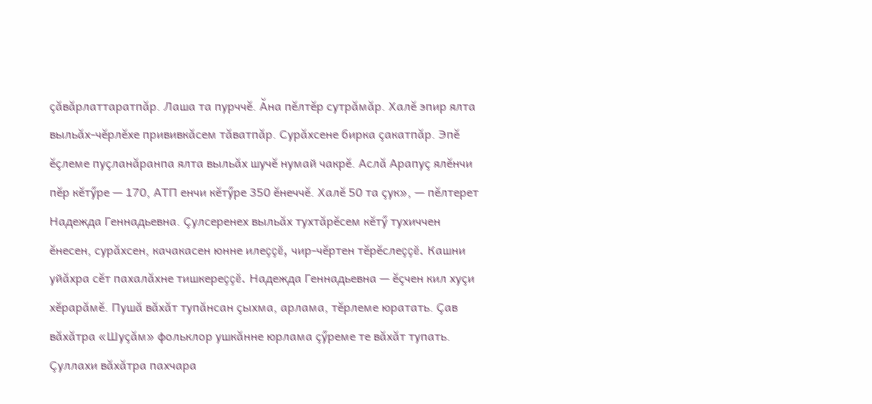çăвăрлаттаратпăр. Лаша та пурччĕ. Ăна пĕлтĕр сутрăмăр. Халĕ эпир ялта выльăх-чĕрлĕхе прививкăсем тăватпăр. Сурăхсене бирка çакатпăр. Эпĕ ĕçлеме пуçланăранпа ялта выльăх шучĕ нумай чакрĕ. Аслă Арапуç ялĕнчи пĕр кĕтӳре — 170, АТП енчи кĕтӳре 350 ĕнеччĕ. Халĕ 50 та çук», — пĕлтерет Надежда Геннадьевна. Çулсеренех выльăх тухтăрĕсем кĕтӳ тухиччен ĕнесен, сурăхсен, качакасен юнне илеççĕ, чир-чĕртен тĕрĕслеççĕ. Кашни уйăхра сĕт пахалăхне тишкереççĕ. Надежда Геннадьевна — ĕçчен кил хуçи хĕрарăмĕ. Пушă вăхăт тупăнсан çыхма, арлама, тĕрлеме юратать. Çав вăхăтра «Шуçăм» фольклор ушкăнне юрлама çӳреме те вăхăт тупать. Çуллахи вăхăтра пахчара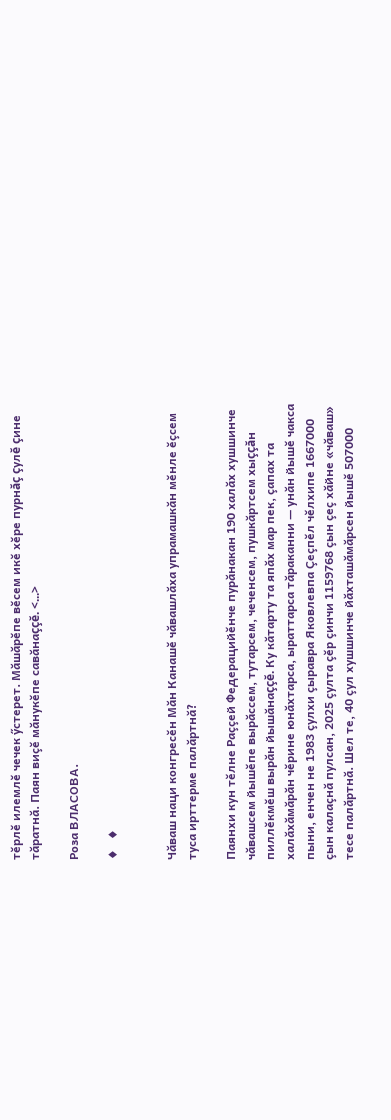тĕрлĕ илемлĕ чечек ӳстерет. Мăшăрĕпе вĕсем икĕ хĕре пурнăç çулĕ çине тăратнă. Паян виçĕ мăнукĕпе савăнаççĕ. <...>

Роза ВЛАСОВА.

♦   ♦


Чăваш наци конгресĕн Мăн Канашĕ чăвашлăха упрамашкăн мĕнле ĕçсем туса ирттерме палăртнă?

Паянхи кун тĕлне Раççей Федерацийĕнче пурăнакан 190 халăх хушшинче чăвашсем йышĕпе вырăссем, тутарсем, чеченсем, пушкăртсем хыççăн пиллĕкмĕш вырăн йышăнаççĕ. Ку кăтарту та япăх мар пек, çапах та халăхăмăрăн чĕрине юнăхтарса, ыраттарса тăраканни — унăн йышĕ чакса пыни, енчен не 1983 çулхи çыравра Яковлевпа Çеçпĕл чĕлхипе 1667000 çын калаçнă пулсан, 2025 çулта çĕр çинчи 1159768 çын çеç хăйне «чăваш» тесе палăртнă. Шел те, 40 çул хушшинче йăхташăмăрсен йышĕ 507000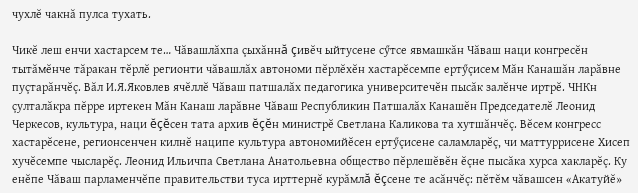чухлĕ чакнă пулса тухать.

Чикĕ леш енчи хастарсем те… Чăвашлăхпа çыхăннă çивĕч ыйтусене сӳтсе явмашкăн Чăваш наци конгресĕн тытăмĕнче тăракан тĕрлĕ регионти чăвашлăх автономи пĕрлĕхĕн хастарĕсемпе ертӳçисем Мăн Канашăн ларăвне пуçтарăнчĕç. Вăл И.Я.Яковлев ячĕллĕ Чăваш патшалăх педагогика университечĕн пысăк залĕнче иртрĕ. ЧНКн çулталăкра пĕрре иртекен Мăн Канаш ларăвне Чăваш Республикин Патшалăх Канашĕн Председателĕ Леонид Черкесов, культура, наци ĕçĕсен тата архив ĕçĕн министрĕ Светлана Каликова та хутшăнчĕç. Вĕсем конгресс хастарĕсене, регионсенчен килнĕ наципе культура автономийĕсен ертӳçисене саламларĕç, чи маттуррисене Хисеп хучĕсемпе чысларĕç. Леонид Ильичпа Светлана Анатольевна общество пĕрлешĕвĕн ĕçне пысăка хурса хакларĕç. Ку енĕпе Чăваш парламенчĕпе правительстви туса ирттернĕ курăмлă ĕçсене те асăнчĕç: пĕтĕм чăвашсен «Акатуйĕ»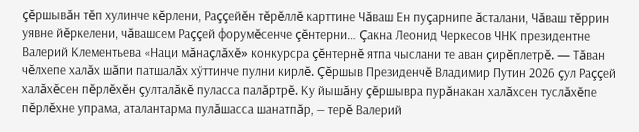çĕршывăн тĕп хулинче кĕрлени, Раççейĕн тĕрĕллĕ карттине Чăваш Ен пуçарнипе ăсталани, Чăваш тĕррин уявне йĕркелени, чăвашсем Раççей форумĕсенче çĕнтерни… Çакна Леонид Черкесов ЧНК президентне Валерий Клементьева «Наци мăнаçлăхĕ» конкурсра çĕнтернĕ ятпа чыслани те аван çирĕплетрĕ. — Тăван чĕлхепе халăх шăпи патшалăх хӳттинче пулни кирлĕ. Çĕршыв Президенчĕ Владимир Путин 2026 çул Раççей халăхĕсен пĕрлĕхĕн çулталăкĕ пуласса палăртрĕ. Ку йышăну çĕршывра пурăнакан халăхсен туслăхĕпе пĕрлĕхне упрама, аталантарма пулăшасса шанатпăр, — терĕ Валерий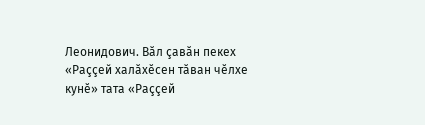Леонидович. Вăл çавăн пекех «Раççей халăхĕсен тăван чĕлхе кунĕ» тата «Раççей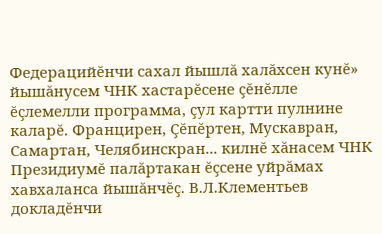Федерацийĕнчи сахал йышлă халăхсен кунĕ» йышăнусем ЧНК хастарĕсене çĕнĕлле ĕçлемелли программа, çул картти пулнине каларĕ. Францирен, Çĕпĕртен, Мускавран, Самартан, Челябинскран... килнĕ хăнасем ЧНК Президиумĕ палăртакан ĕçсене уйрăмах хавхаланса йышăнчĕç. В.Л.Клементьев докладĕнчи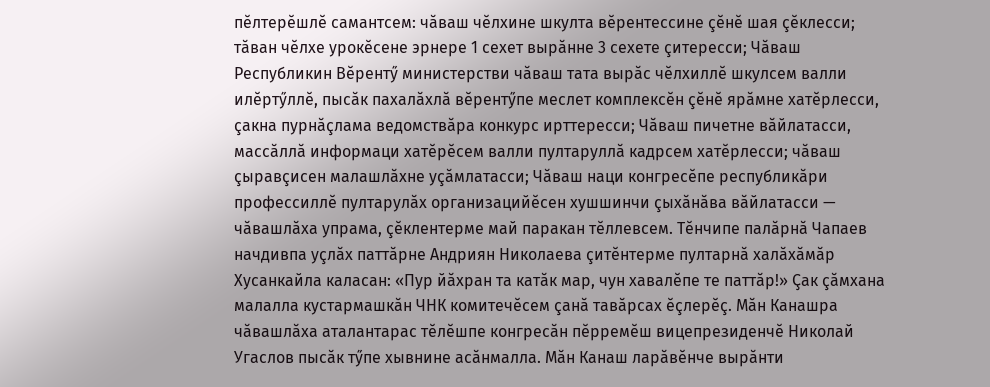пĕлтерĕшлĕ самантсем: чăваш чĕлхине шкулта вĕрентессине çĕнĕ шая çĕклесси; тăван чĕлхе урокĕсене эрнере 1 сехет вырăнне 3 сехете çитересси; Чăваш Республикин Вĕрентӳ министерстви чăваш тата вырăс чĕлхиллĕ шкулсем валли илĕртӳллĕ, пысăк пахалăхлă вĕрентӳпе меслет комплексĕн çĕнĕ ярăмне хатĕрлесси, çакна пурнăçлама ведомствăра конкурс ирттересси; Чăваш пичетне вăйлатасси, массăллă информаци хатĕрĕсем валли пултаруллă кадрсем хатĕрлесси; чăваш çыравçисен малашлăхне уçăмлатасси; Чăваш наци конгресĕпе республикăри профессиллĕ пултарулăх организацийĕсен хушшинчи çыхăнăва вăйлатасси — чăвашлăха упрама, çĕклентерме май паракан тĕллевсем. Тĕнчипе палăрнă Чапаев начдивпа уçлăх паттăрне Андриян Николаева çитĕнтерме пултарнă халăхăмăр Хусанкайла каласан: «Пур йăхран та катăк мар, чун хавалĕпе те паттăр!» Çак çăмхана малалла кустармашкăн ЧНК комитечĕсем çанă тавăрсах ĕçлерĕç. Мăн Канашра чăвашлăха аталантарас тĕлĕшпе конгресăн пĕрремĕш вицепрезиденчĕ Николай Угаслов пысăк тӳпе хывнине асăнмалла. Мăн Канаш ларăвĕнче вырăнти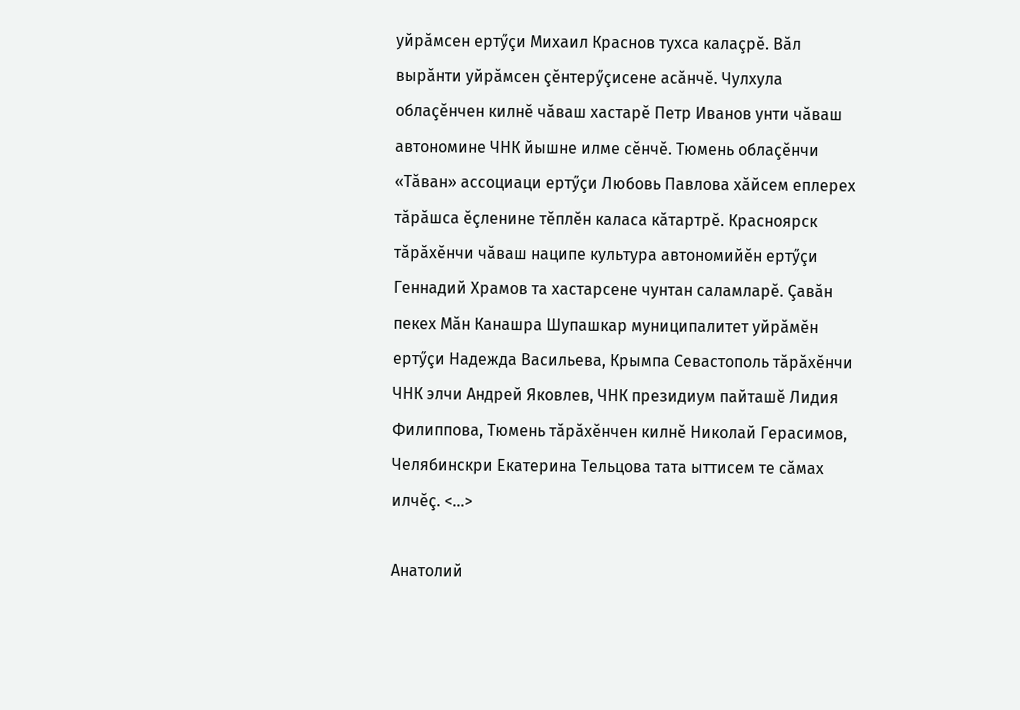уйрăмсен ертӳçи Михаил Краснов тухса калаçрĕ. Вăл вырăнти уйрăмсен çĕнтерӳçисене асăнчĕ. Чулхула облаçĕнчен килнĕ чăваш хастарĕ Петр Иванов унти чăваш автономине ЧНК йышне илме сĕнчĕ. Тюмень облаçĕнчи «Тăван» ассоциаци ертӳçи Любовь Павлова хăйсем еплерех тăрăшса ĕçленине тĕплĕн каласа кăтартрĕ. Красноярск тăрăхĕнчи чăваш наципе культура автономийĕн ертӳçи Геннадий Храмов та хастарсене чунтан саламларĕ. Çавăн пекех Мăн Канашра Шупашкар муниципалитет уйрăмĕн ертӳçи Надежда Васильева, Крымпа Севастополь тăрăхĕнчи ЧНК элчи Андрей Яковлев, ЧНК президиум пайташĕ Лидия Филиппова, Тюмень тăрăхĕнчен килнĕ Николай Герасимов, Челябинскри Екатерина Тельцова тата ыттисем те сăмах илчĕç. <...>

Анатолий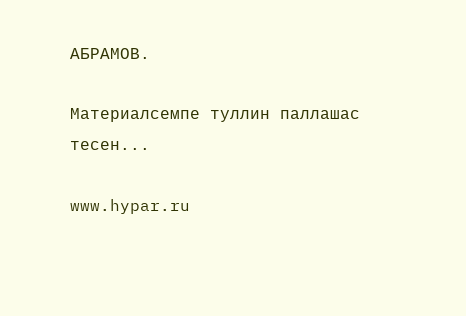АБРАМОВ.

Материалсемпе туллин паллашас тесен...

www.hypar.ru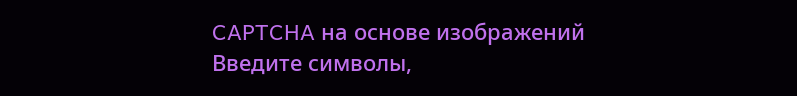CAPTCHA на основе изображений
Введите символы,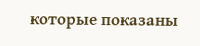которые показаны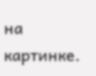на картинке.